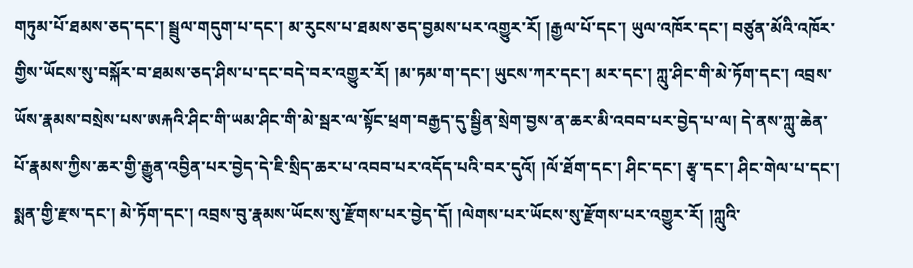གཏུམ་པོ་ཐམས་ཅད་དང་། སྦྲུལ་གདུག་པ་དང་། མ་རུངས་པ་ཐམས་ཅད་བྱམས་པར་འགྱུར་རོ། །རྒྱལ་པོ་དང་། ཡུལ་འཁོར་དང་། བཙུན་མོའི་འཁོར་གྱིས་ཡོངས་སུ་བསྐོར་བ་ཐམས་ཅད་ཤིས་པ་དང་བདེ་བར་འགྱུར་རོ། །མ་ཏམ་ག་དང་། ཡུངས་ཀར་དང་། མར་དང་། ཀླུ་ཤིང་གི་མེ་ཏོག་དང་། འབྲས་ཡོས་རྣམས་བསྲེས་པས་ཨརྐའི་ཤིང་གི་ཡམ་ཤིང་གི་མེ་སྦར་ལ་སྟོང་ཕྲག་བརྒྱད་དུ་སྦྱིན་སྲེག་བྱས་ན་ཆར་མི་འབབ་པར་བྱེད་པ་ལ། དེ་ནས་ཀླུ་ཆེན་པོ་རྣམས་ཀྱིས་ཆར་གྱི་རྒྱུན་འབྱིན་པར་བྱེད་དེ་ཇི་སྲིད་ཆར་པ་འབབ་པར་འདོད་པའི་བར་དུའོ། །ལོ་ཐོག་དང་། ཤིང་དང་། རྩྭ་དང་། ཤིང་གེལ་པ་དང་། སྨན་གྱི་རྫས་དང་། མེ་ཏོག་དང་། འབྲས་བུ་རྣམས་ཡོངས་སུ་རྫོགས་པར་བྱེད་དོ། །ལེགས་པར་ཡོངས་སུ་རྫོགས་པར་འགྱུར་རོ། །ཀླུའི་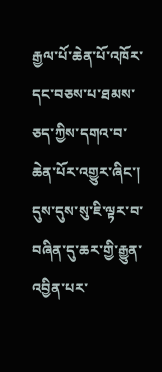རྒྱལ་པོ་ཆེན་པོ་འཁོར་དང་བཅས་པ་ཐམས་ཅད་ཀྱིས་དགའ་བ་ཆེན་པོར་འགྱུར་ཞིང་། དུས་དུས་སུ་ཇི་ལྟར་བ་བཞིན་དུ་ཆར་གྱི་རྒྱུན་འབྱིན་པར་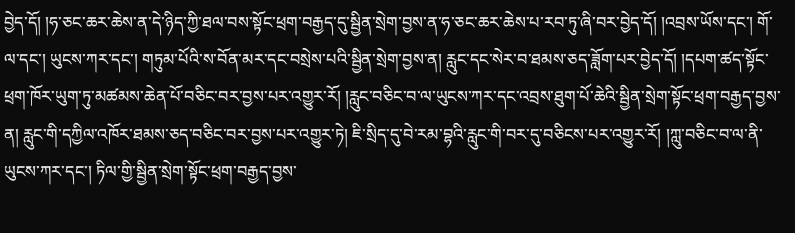བྱེད་དོ། །ཧ་ཅང་ཆར་ཆེས་ན་དེ་ཉིད་ཀྱི་ཐལ་བས་སྟོང་ཕྲག་བརྒྱད་དུ་སྦྱིན་སྲེག་བྱས་ན་ཧ་ཅང་ཆར་ཆེས་པ་རབ་ཏུ་ཞི་བར་བྱེད་དོ། །འབྲས་ཡོས་དང་། གོ་ལ་དང་། ཡུངས་ཀར་དང་། གཏུམ་པོའི་ས་བོན་མར་དང་བསྲེས་པའི་སྦྱིན་སྲེག་བྱས་ན། རླུང་དང་སེར་བ་ཐམས་ཅད་ཟློག་པར་བྱེད་དོ། །དཔག་ཚད་སྟོང་ཕྲག་ཁོར་ཡུག་ཏུ་མཚམས་ཆེན་པོ་བཅིང་བར་བྱས་པར་འགྱུར་རོ། །རླུང་བཅིང་བ་ལ་ཡུངས་ཀར་དང་འབྲས་ཐུག་པོ་ཆེའི་སྦྱིན་སྲེག་སྟོང་ཕྲག་བརྒྱད་བྱས་ན། རླུང་གི་དཀྱིལ་འཁོར་ཐམས་ཅད་བཅིང་བར་བྱས་པར་འགྱུར་ཏེ། ཇི་སྲིད་དུ་བེ་རམ་བྷའི་རླུང་གི་བར་དུ་བཅིངས་པར་འགྱུར་རོ། །ཀླུ་བཅིང་བ་ལ་ནི་ཡུངས་ཀར་དང་། ཏིལ་གྱི་སྦྱིན་སྲེག་སྟོང་ཕྲག་བརྒྱད་བྱས་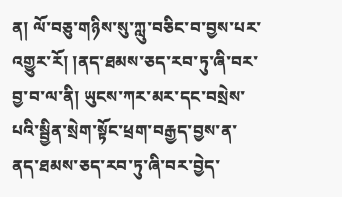ན། ལོ་བཅུ་གཉིས་སུ་ཀླུ་བཅིང་བ་བྱས་པར་འགྱུར་རོ། །ནད་ཐམས་ཅད་རབ་ཏུ་ཞི་བར་བྱ་བ་ལ་ནི། ཡུངས་ཀར་མར་དང་བསྲེས་པའི་སྦྱིན་སྲེག་སྟོང་ཕྲག་བརྒྱད་བྱས་ན་ནད་ཐམས་ཅད་རབ་ཏུ་ཞི་བར་བྱེད་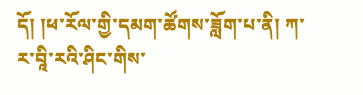དོ། །ཕ་རོལ་གྱི་དམག་ཚོགས་ཟློག་པ་ནི། ཀ་ར་བཱི་རའི་ཤིང་གིས་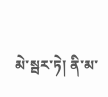མེ་སྦར་ཏེ། ནི་མ་